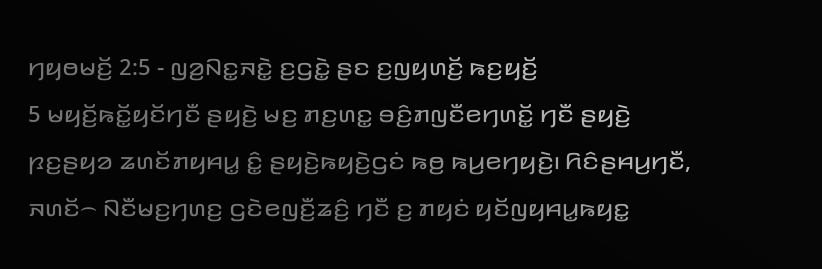ꤚꤟꤥꤗꤢꤩ꤬ 2:5 - ꤜꤤ꤬ꤡꤢ꤭ꤏꤢꤧ꤭ ꤢ꤬ꤞꤢꤧ꤭ ꤔꤢ ꤢ꤬ꤜꤟꤛꤢꤩ꤬ ꤒꤢ꤬ꤟꤢꤩ꤬
5 ꤗꤟꤢꤩ꤬ꤒꤢꤩ꤭ꤟꤢꤩꤚꤢꤪ ꤔꤟꤢꤧ꤬ ꤗꤢ꤬ ꤊꤢ꤬ꤛꤢ꤭ ꤋꤢꤨ꤬ꤊꤜꤢꤪꤕꤚꤛꤢꤩ꤭ ꤚꤢꤪ ꤔꤟꤢꤧ꤬ ꤐꤢ꤬ꤔꤟꤤ ꤘꤛꤢꤩꤊꤟꤌꤣ꤭ ꤢꤨ꤭ ꤔꤟꤢꤧ꤬ꤒꤟꤢꤧ꤬ꤞꤢꤦ ꤒꤥ꤬ ꤒꤣ꤬ꤕꤚꤟꤢꤧ꤬꤯ ꤖꤢꤨꤔꤌꤣ꤬ꤚꤢꤪ, ꤏꤛꤢꤩ꤮ ꤡꤢꤪꤗꤢ꤬ꤚꤛꤢ꤬ ꤞꤢꤧꤕꤜꤢꤪ꤬ꤘꤢꤨ꤬ ꤚꤢꤪ ꤢ꤬ ꤊꤟꤢꤦ ꤟꤢꤩꤜꤟꤌꤣ꤭ꤒꤟꤢ꤭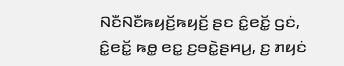ꤡꤢꤪꤡꤢꤪꤒꤟꤢꤩ꤬ꤒꤟꤢꤩ꤬ ꤔꤢ ꤢꤨ꤭ꤕꤢꤩ꤭ ꤞꤢꤦ, ꤢꤨ꤭ꤕꤢꤩ꤭ ꤒꤥ꤭ ꤕꤢ꤭ ꤢ꤬ꤋꤢꤧ꤭ꤔꤌꤣ꤬, ꤢ꤬ ꤊꤟꤢꤦ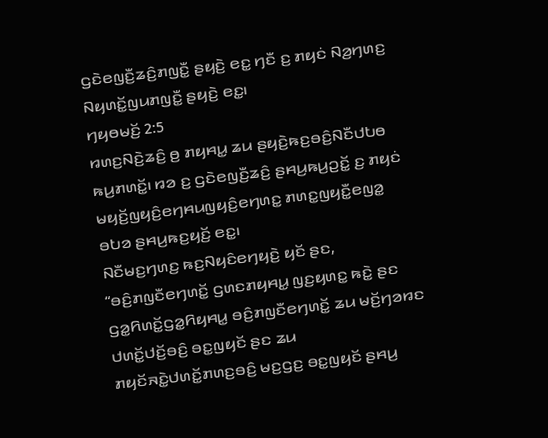ꤞꤢꤧꤕꤜꤢꤪ꤬ꤘꤢꤨ꤬ꤊꤜꤢꤪ꤭ ꤔꤟꤢꤧ꤬ ꤕꤢ꤭ ꤚꤢꤪ ꤢ꤬ ꤊꤟꤢꤦ ꤡꤤ꤬ꤚꤛꤢ꤬ ꤡꤟꤛꤢꤩ꤭ꤜꤣꤊꤜꤢꤪ꤭ ꤔꤟꤢꤧ꤬ ꤕꤢ꤭꤯
ꤚꤟꤥꤗꤢꤩ꤬ 2:5
ꤙꤛꤢ꤬ꤡꤢꤧ꤬ꤘꤢꤨ꤬ ꤥ꤬ ꤊꤟꤌꤣ꤭ ꤘꤣ ꤔꤟꤢꤧ꤬ꤒꤢ꤬ꤋꤢꤨ꤬ꤡꤢꤪꤓꤝꤥ ꤒꤣ꤬ꤊꤛꤢꤩ꤭꤯ ꤙꤤ ꤢ꤬ ꤞꤢꤧꤕꤜꤢꤪ꤬ꤘꤢꤨ꤬ ꤔꤌꤣ꤬ꤒꤣ꤬ꤑꤢꤩ꤭ ꤢ꤬ ꤊꤟꤢꤦ ꤗꤟꤢꤩ꤬ꤜꤟꤢꤨ꤬ꤕꤚꤌꤣꤜꤟꤢꤨ꤬ꤕꤚꤛꤢ꤭ ꤊꤛꤢ꤭ꤜꤟꤢꤪ꤭ꤕꤜꤤ꤭ ꤋꤝꤤ ꤔꤌꤣ꤬ꤒꤢ꤬ꤟꤢꤩ꤬ ꤕꤢ꤭꤯
ꤡꤢꤪꤗꤢ꤬ꤚꤛꤢ꤬ ꤒꤢ꤬ꤡꤟꤢꤨꤕꤚꤟꤢꤧ꤬ ꤟꤢꤩ ꤔꤢ, “ꤋꤢꤨ꤬ꤊꤜꤢꤪꤕꤚꤛꤢꤩ꤭ ꤞꤛꤢꤊꤟꤌꤣ꤭ ꤜꤢ꤬ꤟꤛꤢ꤭ ꤒꤢꤧ꤭ ꤔꤢ ꤞꤤ꤭ꤖꤛꤢꤩ꤭ꤞꤤ꤭ꤖꤟꤌꤣ꤭ ꤋꤢꤨ꤬ꤊꤜꤢꤪꤕꤚꤛꤢꤩ꤭ ꤘꤣ ꤗꤢꤩ꤬ꤚꤤꤙꤢ ꤓꤛꤢꤩ꤭ꤓꤢꤩ꤬ꤋꤢꤨ꤬ ꤋꤢ꤭ꤜꤟꤢꤩ ꤔꤢ ꤘꤣ ꤊꤟꤢꤩꤏꤢꤧ꤭ꤓꤛꤢꤩ꤭ꤊꤛꤢ꤬ꤋꤢꤨ꤬ ꤗꤢ꤬ꤞꤢ꤬ ꤋꤢ꤭ꤜꤟꤢꤩ ꤔꤌꤣ꤬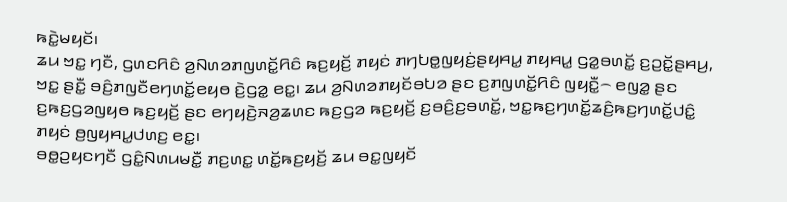ꤒꤢꤧ꤭ꤗꤟꤢꤩ꤯
ꤘꤣ ꤠꤢ꤭ ꤚꤢꤪ, ꤞꤛꤢꤖꤢꤨ ꤤ꤬ꤡꤛꤤꤊꤜꤛꤢꤩ꤭ꤖꤢꤨ ꤒꤢ꤬ꤟꤢꤩ꤬ ꤊꤟꤢꤦ ꤊꤚꤝꤥ꤭ꤜꤟꤢꤦ꤬ꤔꤟꤌꤣ꤭ ꤊꤟꤌꤣ꤭ ꤞꤤ꤭ꤋꤛꤢꤩ꤭ ꤢ꤬ꤑꤢꤩ꤭ꤔꤌꤣ꤬, ꤠꤢ꤭ ꤔꤢꤪ꤭ ꤋꤢꤨ꤬ꤊꤜꤢꤪꤕꤚꤛꤢꤩ꤭ꤕꤟꤥ ꤢꤧ꤬ꤞꤤ꤭ ꤕꤢ꤭꤯ ꤘꤣ ꤤ꤬ꤡꤛꤤꤊꤟꤢꤩꤋꤝꤤ ꤔꤢ ꤢ꤬ꤊꤜꤛꤢꤩ꤭ꤖꤢꤨ ꤜꤟꤢꤪ꤭꤮ ꤕꤜꤤ꤭ ꤔꤢ ꤢ꤬ꤒꤢ꤬ꤞꤤꤜꤟꤥ ꤒꤢ꤬ꤟꤢꤩ꤬ ꤔꤢ ꤕꤚꤟꤢꤧ꤬ꤏꤤ꤬ꤘꤛꤢ ꤒꤢ꤬ꤞꤤ ꤒꤢ꤬ꤟꤢꤩ꤬ ꤢ꤬ꤋꤢꤨ꤬ꤢ꤬ꤋꤛꤢꤩ꤭, ꤠꤢ꤭ꤒꤢ꤬ꤚꤛꤢꤩ꤭ꤘꤢꤨ꤬ꤒꤢ꤬ꤚꤛꤢꤩ꤭ꤓꤢꤨ꤭ ꤊꤟꤢꤦ ꤥ꤬ꤜꤟꤌꤣ꤭ꤓꤛꤢ꤬ ꤕꤢ꤭꤯
ꤋꤥ꤭ꤑꤟꤢꤚꤢꤪ ꤞꤢꤨ꤭ꤡꤛꤣꤗꤢꤪ꤭ ꤊꤢ꤬ꤛꤢ꤭ ꤛꤢꤩ꤭ꤒꤢ꤬ꤟꤢꤩ꤬ ꤘꤣ ꤋꤢ꤭ꤜꤟꤢꤩ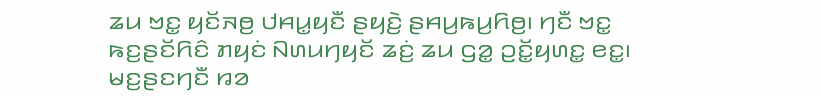ꤘꤣ ꤠꤢ꤭ ꤟꤢꤩꤏꤥ꤬ ꤓꤌꤣ꤭ꤟꤢꤪ ꤔꤟꤢꤧ꤬ ꤔꤌꤣ꤬ꤒꤣ꤬ꤖꤥ꤬꤯ ꤚꤢꤪ ꤠꤢ꤭ ꤒꤢ꤬ꤔꤢꤩꤖꤢꤨ ꤊꤟꤢꤦ ꤡꤛꤣꤚꤟꤢꤩ ꤘꤢꤦ꤬ ꤘꤣ ꤞꤤ꤭ ꤑꤢꤩ꤭ꤟꤛꤢ꤭ ꤕꤢ꤭꤯ ꤗꤢ꤬ꤔꤢꤚꤢꤪ ꤙꤤ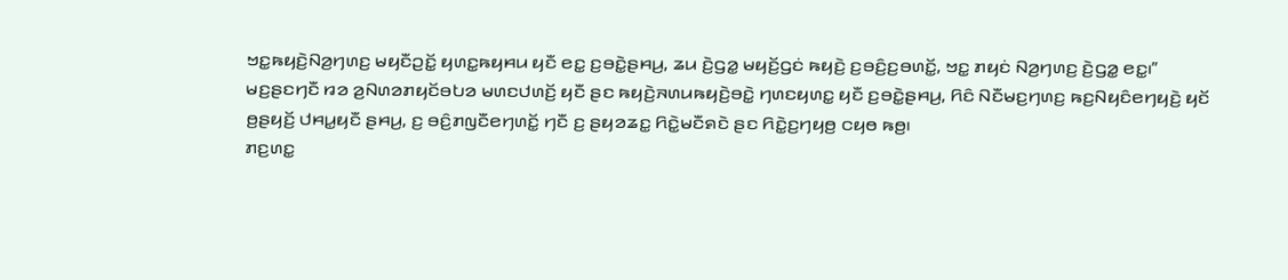ꤠꤢ꤭ꤒꤟꤢꤧ꤬ꤡꤤ꤬ꤚꤛꤢ꤬ ꤗꤟꤢꤪꤑꤢꤩ꤭ ꤟꤛꤢ꤭ꤒꤟꤌꤣ ꤟꤢꤪ ꤕꤢ꤭ ꤢ꤬ꤋꤢꤧ꤭ꤔꤌꤣ꤬, ꤘꤣ ꤢꤧ꤬ꤞꤤ꤭ ꤗꤟꤢꤩ꤬ꤞꤢꤦ ꤒꤟꤢꤧ꤬ ꤢ꤬ꤋꤢꤨ꤬ꤢ꤬ꤋꤛꤢꤩ꤭, ꤠꤢ꤭ ꤊꤟꤢꤦ ꤡꤤ꤬ꤚꤛꤢ꤬ ꤢꤧ꤬ꤞꤤ꤭ ꤕꤢ꤭꤯”
ꤗꤢ꤬ꤔꤢꤚꤢꤪ ꤙꤤ ꤤ꤬ꤡꤛꤤꤊꤟꤢꤩꤋꤝꤤ ꤗꤛꤢꤓꤛꤢꤩ꤬ ꤟꤢꤪ ꤔꤢ ꤒꤟꤢꤧ꤬ꤏꤛꤣꤒꤟꤢꤧ꤬ꤋꤢꤧ꤭ ꤚꤛꤢꤟꤛꤢ꤭ ꤟꤢꤪ ꤢ꤬ꤋꤢꤧ꤭ꤔꤌꤣ꤬, ꤖꤢꤨ ꤡꤢꤪꤗꤢ꤬ꤚꤛꤢ꤬ ꤒꤢ꤬ꤡꤟꤢꤨꤕꤚꤟꤢꤧ꤬ ꤟꤢꤩ ꤥ꤬ꤔꤟꤢꤩ꤬ ꤓꤌꤣ꤭ꤟꤢꤪ ꤔꤌꤣ꤬, ꤢ꤬ ꤋꤢꤨ꤬ꤊꤜꤢꤪꤕꤚꤛꤢꤩ꤭ ꤚꤢꤪ ꤢ꤬ ꤔꤟꤤꤘꤢ꤭ ꤖꤢꤧ꤭ꤗꤢꤪꤎꤢꤧ ꤔꤢ ꤖꤢꤧ꤭ꤢ꤬ꤚꤟꤥ꤬ ꤍꤟꤥ ꤒꤥ꤬꤯
ꤊꤢ꤬ꤛꤢ꤭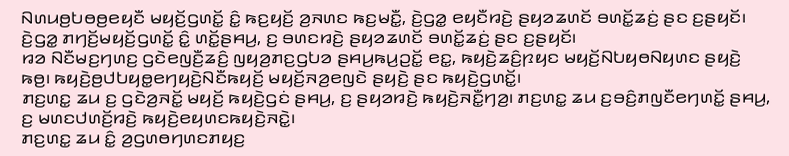ꤡꤛꤣꤥ꤬ꤝꤥꤥ꤬ꤕꤟꤢꤪ ꤗꤟꤢꤩ꤬ꤞꤛꤢꤩ꤭ ꤢꤨ꤭ ꤒꤢ꤬ꤟꤢꤩ꤬ ꤤ꤬ꤏꤛꤢ ꤒꤢ꤬ꤗꤢꤪ꤭, ꤢꤧ꤬ꤞꤤ꤭ ꤕꤟꤢꤪꤙꤢꤧ꤬ ꤔꤟꤤꤘꤛꤢꤩ ꤋꤛꤢꤩ꤭ꤘꤢꤦ꤬ ꤔꤢ ꤢ꤬ꤔꤟꤢꤩ꤯ ꤢꤧ꤬ꤞꤤ꤭ ꤊꤚꤢꤩ꤬ꤗꤟꤢꤩ꤬ꤞꤛꤢꤩ꤭ ꤢꤨ꤭ ꤛꤢꤩ꤭ꤔꤌꤣ꤬, ꤢ꤬ ꤋꤛꤢꤙꤢꤧ꤬ ꤔꤟꤤꤘꤛꤢꤩ ꤋꤛꤢꤩ꤭ꤘꤢꤦ꤬ ꤔꤢ ꤢ꤬ꤔꤟꤢꤩ꤯
ꤙꤤ ꤡꤢꤪꤗꤢ꤬ꤚꤛꤢ꤬ ꤞꤢꤧꤕꤜꤢꤪ꤬ꤘꤢꤨ꤬ ꤜꤟꤤ꤬ꤊꤢ꤬ꤞꤝꤤ ꤔꤌꤣ꤬ꤒꤣ꤬ꤑꤢꤩ꤭ ꤕꤢ꤭, ꤒꤟꤢꤧ꤬ꤘꤢꤨ꤬ꤐꤟꤢ ꤗꤟꤢꤩ꤬ꤡꤝꤟꤥꤡꤟꤛꤢ ꤔꤟꤢꤧ꤬ ꤒꤥ꤬꤯ ꤒꤟꤢꤧ꤬ꤥ꤬ꤓꤝꤟꤥ꤭ꤕꤚꤟꤢꤧ꤬ꤡꤢꤪꤒꤟꤢꤩ꤬ ꤗꤟꤢꤩ꤬ꤏꤤ꤬ꤕꤜꤢꤧ ꤔꤟꤢꤧ꤬ ꤔꤢ ꤒꤟꤢꤧ꤬ꤞꤛꤢꤩ꤭꤯
ꤊꤢ꤬ꤛꤢ꤭ ꤘꤣ ꤢ꤬ ꤞꤢꤧꤤ꤬ꤏꤢꤩ꤭ ꤗꤟꤢꤩ꤬ ꤒꤟꤢꤧ꤬ꤞꤢꤦ ꤔꤌꤣ꤬, ꤢ꤬ ꤔꤟꤤꤙꤢꤧ꤬ ꤒꤟꤢꤧ꤬ꤏꤢꤪ꤭ꤚꤤ꤬꤯ ꤊꤢ꤬ꤛꤢ꤭ ꤘꤣ ꤢ꤬ꤋꤢꤨ꤬ꤊꤜꤢꤪꤕꤚꤛꤢꤩ꤭ ꤔꤌꤣ꤬, ꤢ꤬ ꤗꤛꤢꤓꤛꤢꤩ꤬ꤙꤢꤧ꤬ ꤒꤟꤢꤧ꤬ꤕꤟꤛꤢꤒꤟꤢꤧ꤬ꤏꤢꤧ꤭꤯
ꤊꤢ꤬ꤛꤢ꤭ ꤘꤣ ꤢꤨ꤭ ꤤ꤬ꤞꤛꤥꤚꤛꤢꤊꤟꤢ꤬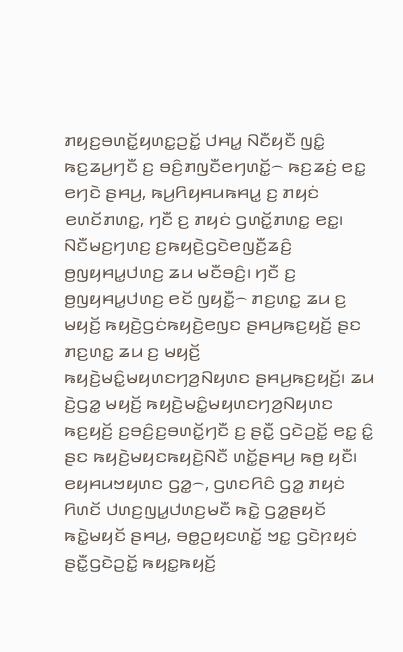ꤊꤟꤢ꤬ꤋꤛꤢꤩ꤭ꤟꤛꤢ꤭ꤑꤢꤩ꤭ ꤓꤌꤣ꤭ ꤡꤢꤪꤟꤢꤪ ꤜꤢꤨ꤭ ꤒꤢ꤬ꤘꤣ꤬ꤚꤢꤪ ꤢ꤬ ꤋꤢꤨ꤬ꤊꤜꤢꤪꤕꤚꤛꤢꤩ꤭꤮ ꤒꤢ꤬ꤘꤢꤦ꤬ ꤕꤢ꤭ ꤕꤚꤢꤧ ꤔꤌꤣ꤬, ꤒꤣ꤬ꤖꤟꤌꤣꤒꤌꤣ꤭ ꤢ꤬ ꤊꤟꤢꤦ ꤕꤛꤢꤩꤊꤛꤢ꤭, ꤚꤢꤪ ꤢ꤬ ꤊꤟꤢꤦ ꤞꤛꤢꤩ꤭ꤊꤛꤢ꤭ ꤕꤢ꤭꤯
ꤡꤢꤪꤗꤢ꤬ꤚꤛꤢ꤬ ꤢ꤬ꤒꤟꤢꤧ꤬ꤞꤢꤧꤕꤜꤢꤪ꤬ꤘꤢꤨ꤬ ꤥ꤬ꤜꤟꤌꤣ꤭ꤓꤛꤢ꤬ ꤘꤣ ꤗꤢꤪꤋꤢꤨ꤬꤯ ꤚꤢꤪ ꤢ꤬ ꤥ꤬ꤜꤟꤌꤣ꤭ꤓꤛꤢ꤬ ꤕꤢꤩ ꤜꤟꤢꤪ꤭꤮ ꤊꤢ꤬ꤛꤢ꤭ ꤘꤣ ꤢ꤬ ꤗꤟꤢꤩ꤬ ꤒꤟꤢꤧ꤬ꤞꤢꤦꤒꤟꤢꤧ꤬ꤕꤜꤢ ꤔꤌꤣ꤬ꤒꤢ꤬ꤟꤢꤩ꤬ ꤔꤢ ꤊꤢ꤬ꤛꤢ꤭ ꤘꤣ ꤢ꤬ ꤗꤟꤢꤩ꤬ ꤒꤟꤢꤧ꤬ꤗꤢꤨ꤭ꤗꤟꤛꤢꤚꤤ꤬ꤡꤟꤛꤢ ꤔꤌꤣ꤬ꤒꤢ꤬ꤟꤢꤩ꤬꤯ ꤘꤣ ꤢꤧ꤬ꤞꤤ꤭ ꤗꤟꤢꤩ꤬ ꤒꤟꤢꤧ꤬ꤗꤢꤨ꤭ꤗꤟꤛꤢꤚꤤ꤬ꤡꤟꤛꤢ ꤒꤢ꤬ꤟꤢꤩ꤬ ꤢ꤬ꤋꤢꤨ꤬ꤢ꤬ꤋꤛꤢꤩ꤭ꤚꤢꤪ ꤢ꤬ ꤔꤢꤪ꤭ ꤞꤢꤧꤑꤢꤩ꤭ ꤕꤢ꤭ ꤢꤨ꤭ ꤔꤢ ꤒꤟꤢꤧ꤬ꤗꤟꤢꤒꤟꤢꤧ꤬ꤡꤢꤪ ꤛꤢꤩ꤭ꤔꤌꤣ꤬ ꤒꤥ꤬ ꤟꤢꤪ꤯
ꤕꤟꤌꤣꤠꤟꤛꤢ ꤞꤤ꤭꤮, ꤞꤛꤢꤖꤢꤨ ꤞꤤ꤭ ꤊꤟꤢꤦ ꤖꤛꤢꤩ ꤓꤛꤢ꤬ꤜꤣ꤭ꤓꤛꤢ꤬ꤗꤢꤪ ꤒꤢꤧ꤭ ꤞꤤ꤭ꤔꤟꤢꤩ ꤒꤢꤧ꤭ꤗꤟꤢꤩ ꤔꤌꤣ꤬, ꤋꤥ꤭ꤑꤟꤢꤛꤢꤩ꤭ ꤠꤢ꤭ ꤞꤢꤧꤐꤟꤢꤦ ꤔꤢꤪ꤭ꤞꤢꤧꤑꤢꤩ꤭ ꤒꤟꤢ꤭ꤒꤟꤢꤩ꤬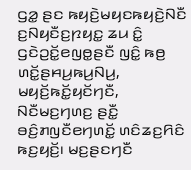ꤞꤤ꤭ ꤔꤢ ꤒꤟꤢꤧ꤬ꤗꤟꤢꤒꤟꤢꤧ꤬ꤡꤢꤪ ꤢ꤬ꤡꤟꤢꤪꤢ꤬ꤐꤟꤢ꤭ ꤘꤣ ꤢꤨ꤭ ꤞꤢꤧꤑꤢꤩ꤭ꤕꤜꤥ꤭ꤔꤢꤪ ꤜꤢꤨ꤭ ꤒꤥ꤬ ꤛꤢꤩ꤭ꤔꤌꤣ꤬ꤒꤣ꤬ꤡꤣ꤬, ꤗꤟꤢꤩ꤬ꤒꤢꤩ꤭ꤟꤢꤩꤚꤢꤪ, ꤡꤢꤪꤗꤢ꤬ꤚꤛꤢ꤬ ꤔꤢꤪ꤭ ꤋꤢꤨ꤬ꤊꤜꤢꤪꤕꤚꤛꤢꤩ꤭ ꤛꤢꤨꤘꤢ꤬ꤖꤢꤨ ꤒꤢ꤬ꤟꤢꤩ꤬꤯ ꤗꤢ꤬ꤔꤢꤚꤢꤪ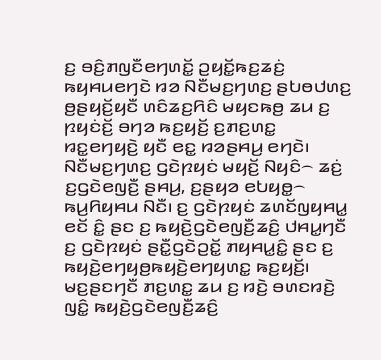ꤢ꤬ ꤋꤢꤨ꤬ꤊꤜꤢꤪꤕꤚꤛꤢꤩ꤭ ꤑꤟꤢꤩ꤭ꤒꤢ꤬ꤘꤢꤦ꤬ ꤒꤟꤌꤣꤕꤚꤢꤧ ꤙꤤ ꤡꤢꤪꤗꤢ꤬ꤚꤛꤢ꤬ ꤔꤝꤥꤓꤛꤢ꤬ ꤥ꤬ꤔꤟꤢꤩ꤬ꤟꤢꤪ ꤛꤢꤨꤘꤢ꤬ꤖꤢꤨ ꤗꤟꤢꤒꤥ꤬ ꤘꤣ ꤢ꤬ ꤐꤟꤢꤦꤢꤩ꤬ ꤋꤚꤤ ꤒꤢ꤬ꤟꤢꤩ꤬ ꤢ꤬ꤊꤢ꤬ꤛꤢ꤭ ꤙꤢ꤭ꤕꤚꤟꤢꤧ꤬ ꤟꤢꤪ ꤕꤢ꤭ ꤙꤤꤔꤌꤣ꤬ ꤕꤚꤢꤧ꤯
ꤡꤢꤪꤗꤢ꤬ꤚꤛꤢ꤬ ꤞꤢꤧꤐꤟꤢꤦ ꤗꤟꤢꤩ꤬ ꤡꤟꤢꤨ꤮ ꤘꤢꤦ꤬ ꤢ꤬ꤞꤢꤧꤕꤜꤢꤪ꤬ ꤔꤌꤣ꤬, ꤢ꤬ꤔꤟꤤ ꤕꤝꤟꤥ꤭꤮ ꤒꤣ꤬ꤖꤟꤌꤣ ꤡꤢꤪ꤯ ꤢ꤬ ꤞꤢꤧꤐꤟꤢꤦ ꤘꤛꤢꤩꤜꤟꤌꤣ꤭ ꤕꤢꤩ ꤢꤨ꤭ ꤔꤢ ꤢ꤬ ꤒꤟꤢꤧ꤬ꤞꤢꤧꤕꤜꤢꤪ꤬ꤘꤢꤨ꤬ ꤓꤌꤣ꤭ꤚꤢꤪ ꤢ꤬ ꤞꤢꤧꤐꤟꤢꤦ ꤔꤢꤪ꤭ꤞꤢꤧꤑꤢꤩ꤭ ꤊꤟꤌꤣ꤭ꤢꤨ꤭ ꤔꤢ ꤢ꤬ ꤒꤟꤢꤧ꤬ꤕꤚꤟꤥ꤬ꤒꤟꤢꤧ꤬ꤕꤚꤟꤛꤢ꤭ ꤒꤢ꤬ꤟꤢꤩ꤬꤯ ꤗꤢ꤬ꤔꤢꤚꤢꤪ ꤊꤢ꤬ꤛꤢ꤭ ꤘꤣ ꤢ꤬ ꤙꤢꤧ꤬ ꤋꤛꤢꤙꤢꤧ꤬ ꤜꤢꤨ꤭ ꤒꤟꤢꤧ꤬ꤞꤢꤧꤕꤜꤢꤪ꤬ꤘꤢꤨ꤬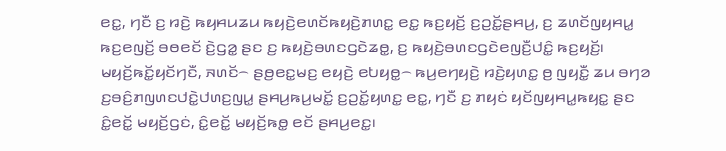ꤕꤢ꤭, ꤚꤢꤪ ꤢ꤬ ꤙꤢꤧ꤬ ꤒꤟꤌꤣꤘꤣ ꤒꤟꤢꤧ꤬ꤕꤛꤢꤩꤒꤟꤢꤧ꤬ꤊꤛꤢ꤭ ꤕꤢ꤭ ꤒꤢ꤬ꤟꤢꤩ꤬ ꤢ꤬ꤑꤢꤩ꤭ꤔꤌꤣ꤬, ꤢ꤬ ꤘꤛꤢꤩꤜꤟꤌꤣ꤭ ꤒꤢ꤬ꤕꤜꤢꤩ꤬ ꤋꤥꤕꤢꤩ ꤢꤧ꤬ꤞꤤ꤭ ꤔꤢ ꤢ꤬ ꤒꤟꤢꤧ꤬ꤋꤛꤢꤞꤢꤧꤘꤥ꤭, ꤢ꤬ ꤒꤟꤢꤧ꤬ꤋꤛꤢꤞꤢꤧꤕꤜꤢꤪ꤬ꤓꤢꤨ꤭ ꤒꤢ꤬ꤟꤢꤩ꤬꤯
ꤗꤟꤢꤩ꤬ꤒꤢꤩ꤭ꤟꤢꤩꤚꤢꤪ, ꤏꤛꤢꤩ꤮ ꤔꤥ꤬ꤕꤢ꤭ꤗꤢ꤬ ꤕꤟꤢꤧ꤬ ꤕꤝꤟꤥ꤭꤮ ꤒꤣ꤬ꤕꤚꤟꤢꤧ꤬ ꤙꤢꤧ꤬ꤟꤛꤢ꤭ ꤥ꤬ ꤜꤟꤢꤪ꤭ ꤘꤣ ꤋꤚꤤ ꤢ꤬ꤋꤢꤨ꤬ꤊꤜꤛꤢꤓꤢꤧ꤭ꤓꤛꤢ꤬ꤜꤣ꤭ ꤔꤌꤣ꤬ꤒꤣ꤬ꤗꤢꤩ꤭ ꤢ꤬ꤑꤢꤩ꤭ꤟꤛꤢ꤭ ꤕꤢ꤭, ꤚꤢꤪ ꤢ꤬ ꤊꤟꤢꤦ ꤟꤢꤩꤜꤟꤌꤣ꤭ꤒꤟꤢ꤭ ꤔꤢ ꤢꤨ꤭ꤕꤢꤩ꤭ ꤗꤟꤢꤩ꤬ꤞꤢꤦ, ꤢꤨ꤭ꤕꤢꤩ꤭ ꤗꤟꤢꤩ꤬ꤒꤥ꤭ ꤕꤢꤩ ꤔꤌꤣ꤬ꤕꤢ꤭꤯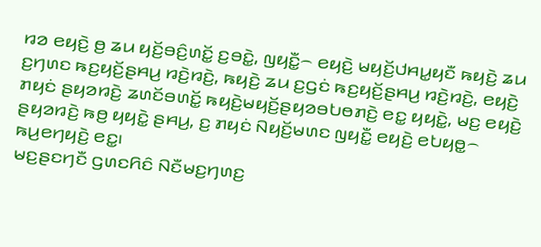ꤙꤤ ꤕꤟꤢꤧ꤬ ꤥ꤬ ꤘꤣ ꤟꤢꤩ꤬ꤋꤢꤨ꤬ꤛꤢꤩ꤭ ꤢ꤬ꤋꤢꤧ꤭, ꤜꤟꤢꤪ꤭꤮ ꤕꤟꤢꤧ꤬ ꤗꤟꤢꤩ꤬ꤓꤌꤣ꤭ꤟꤢꤪ ꤒꤟꤢꤧ꤬ ꤘꤣ ꤢ꤬ꤚꤛꤢ ꤒꤢ꤬ꤟꤢꤩ꤬ꤔꤌꤣ꤬ ꤙꤢꤧ꤬ꤙꤢꤧ꤬, ꤒꤟꤢꤧ꤬ ꤘꤣ ꤢ꤬ꤞꤢꤦ ꤒꤢ꤬ꤟꤢꤩ꤬ꤔꤌꤣ꤬ ꤙꤢꤧ꤬ꤙꤢꤧ꤬, ꤕꤟꤢꤧ꤬ ꤊꤟꤢꤦ ꤔꤟꤤꤙꤢꤧ꤬ ꤘꤛꤢꤩꤋꤛꤢꤩ꤭ ꤒꤟꤢꤧ꤬ꤗꤟꤢꤩ꤬ꤔꤟꤤꤋꤝꤥꤊꤢꤧ꤬ ꤕꤢ꤭ ꤟꤟꤢꤧ꤭, ꤗꤢ꤬ ꤕꤟꤢꤧ꤬ ꤔꤟꤤꤙꤢꤧ꤬ ꤒꤥ꤬ ꤟꤟꤢꤧ꤭ ꤔꤌꤣ꤬, ꤢ꤬ ꤊꤟꤢꤦ ꤡꤟꤢꤩ꤬ꤗꤛꤢ ꤜꤟꤢꤪ꤭ ꤕꤟꤢꤧ꤬ ꤕꤝꤟꤥ꤭꤮ ꤒꤣ꤬ꤕꤚꤟꤢꤧ꤬ ꤕꤢ꤭꤯
ꤗꤢ꤬ꤔꤢꤚꤢꤪ ꤞꤛꤢꤖꤢꤨ ꤡꤢꤪꤗꤢ꤬ꤚꤛꤢ꤬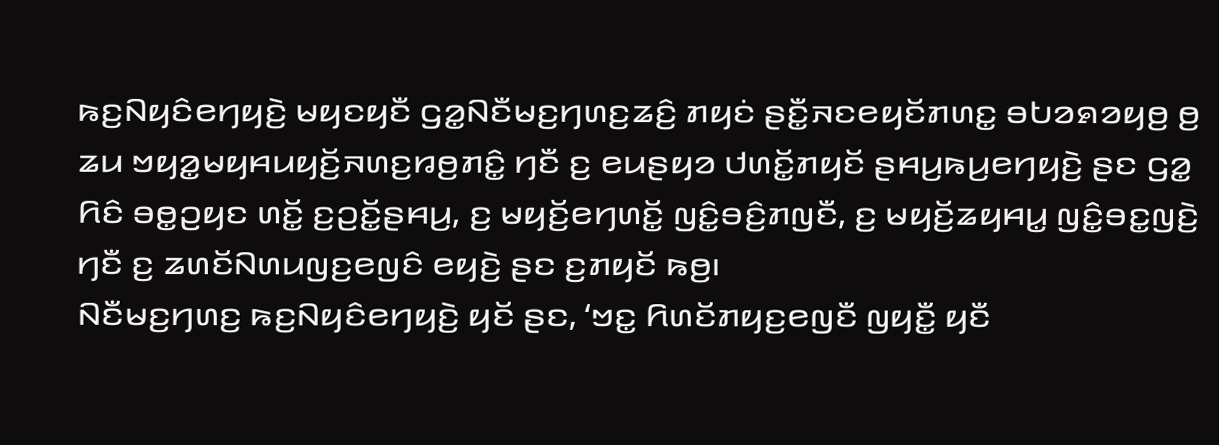ꤒꤢ꤬ꤡꤟꤢꤨꤕꤚꤟꤢꤧ꤬ ꤗꤟꤢꤟꤢꤪ ꤞꤤ꤭ꤡꤢꤪꤗꤢ꤬ꤚꤛꤢ꤬ꤘꤢꤨ꤬ ꤊꤟꤢꤦ ꤔꤢꤪ꤭ꤏꤢꤕꤟꤢꤩꤊꤛꤢ꤭ ꤋꤝꤤꤎꤤꤟꤥ꤬ ꤥ꤬ ꤘꤣ ꤠꤟꤤ꤭ꤗꤟꤌꤣꤟꤢꤩ꤬ꤏꤛꤢ꤬ꤙꤥ꤬ꤊꤢꤨ꤭ ꤚꤢꤪ ꤢ꤬ ꤕꤣꤔꤟꤤ ꤓꤛꤢꤩ꤭ꤊꤟꤢꤩ ꤔꤌꤣ꤬ꤒꤣ꤬ꤕꤚꤟꤢꤧ꤬ ꤔꤢ ꤞꤤ꤭ ꤖꤢꤨ ꤋꤥ꤭ꤑꤟꤢ ꤛꤢꤩ꤭ ꤢ꤬ꤑꤢꤩ꤭ꤔꤌꤣ꤬, ꤢ꤬ ꤗꤟꤢꤩ꤬ꤕꤚꤛꤢꤩ꤭ ꤜꤢꤨ꤭ꤋꤢꤨ꤬ꤊꤜꤢꤪ, ꤢ꤬ ꤗꤟꤢꤩ꤬ꤘꤟꤌꤣ꤭ ꤜꤢꤨ꤭ꤋꤢ꤭ꤜꤢꤧ꤬ ꤚꤢꤪ ꤢ꤬ ꤘꤛꤢꤩꤡꤛꤣꤜꤢ꤬ꤕꤜꤢꤨ ꤕꤟꤢꤧ꤬ ꤔꤢ ꤢ꤬ꤊꤟꤢꤩ ꤒꤥ꤬꤯
ꤡꤢꤪꤗꤢ꤬ꤚꤛꤢ꤬ ꤒꤢ꤬ꤡꤟꤢꤨꤕꤚꤟꤢꤧ꤬ ꤟꤢꤩ ꤔꤢ, ‘ꤠꤢ꤭ ꤖꤛꤢꤩꤊꤟꤢ꤬ꤕꤜꤢꤪ ꤜꤟꤢꤪ꤭ ꤟꤢꤪ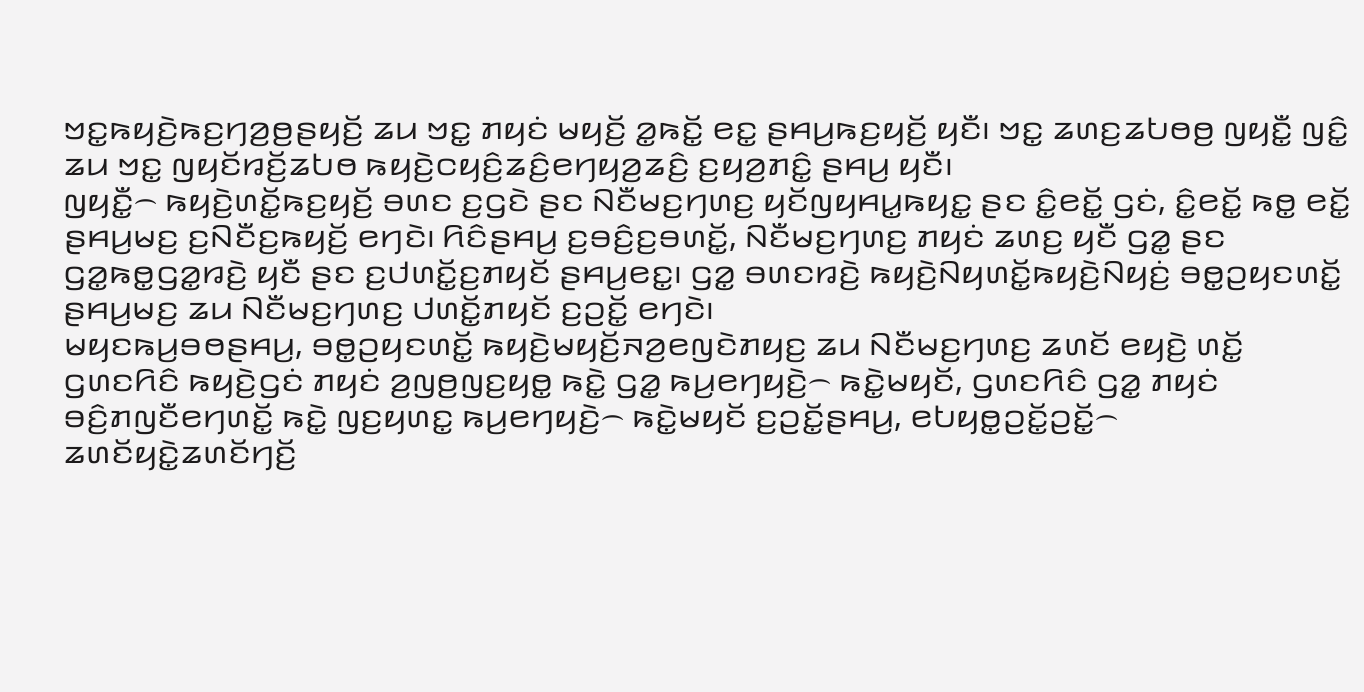ꤠꤢ꤭ꤒꤟꤢꤧ꤬ꤒꤢ꤬ꤚꤤ꤬ꤥ꤬ꤔꤟꤢꤩ꤬ ꤘꤣ ꤠꤢ꤭ ꤊꤟꤢꤦ ꤗꤟꤢꤩ꤬ ꤤ꤭ꤒꤢꤩ꤭ ꤕꤢ꤭ ꤔꤌꤣ꤬ꤒꤢ꤬ꤟꤢꤩ꤬ ꤟꤢꤪ꤯ ꤠꤢ꤭ ꤘꤛꤢ꤬ꤘꤝꤥꤥ꤬ ꤜꤟꤢꤪ꤭ ꤜꤢꤨ꤭ ꤘꤣ ꤠꤢ꤭ ꤜꤟꤢꤩꤙꤢꤩ꤬ꤘꤝꤥ ꤒꤟꤢꤧ꤬ꤍꤟꤢꤨ꤬ꤘꤢꤨ꤬ꤕꤚꤟꤤ꤬ꤘꤢꤨ꤬ ꤢ꤬ꤟꤤ꤬ꤊꤢꤨ꤭ ꤔꤌꤣ꤬ ꤟꤢꤪ꤯
ꤜꤟꤢꤪ꤭꤮ ꤒꤟꤢꤧ꤬ꤛꤢꤩ꤭ꤒꤢ꤬ꤟꤢꤩ꤬ ꤋꤛꤢ ꤢ꤬ꤞꤢꤧ ꤔꤢ ꤡꤢꤪꤗꤢ꤬ꤚꤛꤢ꤬ ꤟꤢꤩꤜꤟꤌꤣ꤭ꤒꤟꤢ꤭ ꤔꤢ ꤢꤨ꤭ꤕꤢꤩ꤭ ꤞꤢꤦ, ꤢꤨ꤭ꤕꤢꤩ꤭ ꤒꤥ꤭ ꤕꤢꤩ꤭ ꤔꤌꤣ꤬ꤗꤢ꤬ ꤢ꤬ꤡꤢꤪꤢ꤬ꤒꤟꤢꤩ꤬ ꤕꤚꤢꤧ꤯ ꤖꤢꤨꤔꤌꤣ꤬ ꤢ꤬ꤋꤢꤨ꤬ꤢ꤬ꤋꤛꤢꤩ꤭, ꤡꤢꤪꤗꤢ꤬ꤚꤛꤢ꤬ ꤊꤟꤢꤦ ꤘꤛꤢ꤬ ꤟꤢꤪ ꤞꤤ꤭ ꤔꤢ ꤞꤤ꤭ꤒꤥ꤭ꤞꤤ꤭ꤙꤢꤧ꤬ ꤟꤢꤪ ꤔꤢ ꤢ꤬ꤓꤛꤢꤩ꤭ꤢ꤬ꤊꤟꤢꤩ ꤔꤌꤣ꤬ꤕꤢ꤭꤯ ꤞꤤ꤭ ꤋꤛꤢꤙꤢꤧ꤬ ꤒꤟꤢꤧ꤬ꤡꤟꤛꤢꤩ꤭ꤒꤟꤢꤧ꤬ꤡꤟꤢꤦ꤬ ꤋꤥ꤭ꤑꤟꤢꤛꤢꤩ꤭ ꤔꤌꤣ꤬ꤗꤢ꤬ ꤘꤣ ꤡꤢꤪꤗꤢ꤬ꤚꤛꤢ꤬ ꤓꤛꤢꤩ꤭ꤊꤟꤢꤩ ꤢ꤬ꤑꤢꤩ꤭ ꤕꤚꤢꤧ꤯
ꤗꤟꤢꤒꤣ꤬ꤋꤥꤔꤌꤣ꤬, ꤋꤥ꤭ꤑꤟꤢꤛꤢꤩ꤭ ꤒꤟꤢꤧ꤬ꤗꤟꤢꤩ꤬ꤏꤤ꤬ꤕꤜꤢꤧꤊꤟꤢ꤬ ꤘꤣ ꤡꤢꤪꤗꤢ꤬ꤚꤛꤢ꤬ ꤘꤛꤢꤩ ꤕꤟꤢꤧ꤬ ꤛꤢꤩ꤭ ꤞꤛꤢꤖꤢꤨ ꤒꤟꤢꤧ꤬ꤞꤢꤦ ꤊꤟꤢꤦ ꤤ꤬ꤜꤥ꤬ꤜꤢ꤬ꤟꤥ꤭ ꤒꤢꤧ꤭ ꤞꤤ꤭ ꤒꤣ꤬ꤕꤚꤟꤢꤧ꤬꤮ ꤒꤢꤧ꤭ꤗꤟꤢꤩ, ꤞꤛꤢꤖꤢꤨ ꤞꤤ꤭ ꤊꤟꤢꤦ ꤋꤢꤨ꤬ꤊꤜꤢꤪꤕꤚꤛꤢꤩ꤭ ꤒꤢꤧ꤭ ꤜꤢ꤬ꤟꤛꤢ꤭ ꤒꤣ꤬ꤕꤚꤟꤢꤧ꤬꤮ ꤒꤢꤧ꤭ꤗꤟꤢꤩ ꤢ꤬ꤑꤢꤩ꤭ꤔꤌꤣ꤬, ꤕꤝꤟꤥ꤭ꤑꤢꤩ꤭ꤑꤢꤩ꤭꤮ ꤘꤛꤢꤩꤟꤢꤧ꤭ꤘꤛꤢꤩꤚꤢꤩ꤬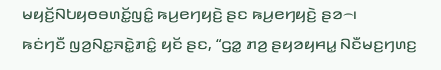ꤗꤟꤢꤩ꤬ꤡꤝꤟꤥꤋꤛꤢꤩ꤭ꤜꤢꤨ꤭ ꤒꤣ꤬ꤕꤚꤟꤢꤧ꤬ ꤔꤢ ꤒꤣ꤬ꤕꤚꤟꤢꤧ꤬ ꤔꤤ꤮꤯
ꤒꤢꤦꤚꤢꤪ ꤜꤤ꤬ꤡꤢ꤭ꤏꤢꤧ꤭ꤊꤢꤨ꤭ ꤟꤢꤩ ꤔꤢ, “ꤞꤤ꤭ ꤊꤤ꤬ ꤔꤟꤤꤟꤌꤣ꤭ ꤡꤢꤪꤗꤢ꤬ꤚꤛꤢ꤬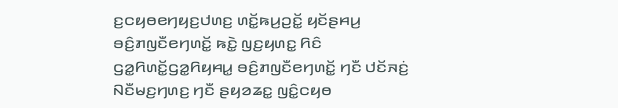ꤢ꤬ꤍꤟꤥꤕꤚꤟꤢ꤬ꤓꤛꤢ꤬ ꤛꤢꤩ꤭ꤒꤣ꤬ꤑꤢꤩ꤭ ꤟꤢꤩꤔꤌꤣ꤬ ꤋꤢꤨ꤬ꤊꤜꤢꤪꤕꤚꤛꤢꤩ꤭ ꤒꤢꤧ꤭ ꤜꤢ꤬ꤟꤛꤢ꤭ ꤖꤢꤨ ꤞꤤ꤭ꤖꤛꤢꤩ꤭ꤞꤤ꤭ꤖꤟꤌꤣ꤭ ꤋꤢꤨ꤬ꤊꤜꤢꤪꤕꤚꤛꤢꤩ꤭ ꤚꤢꤪ ꤓꤢꤩꤏꤢꤦ꤬ ꤡꤢꤪꤗꤢ꤬ꤚꤛꤢ꤬ ꤚꤢꤪ ꤔꤟꤤꤘꤢ꤭ ꤜꤢꤨ꤭ꤍꤟꤥ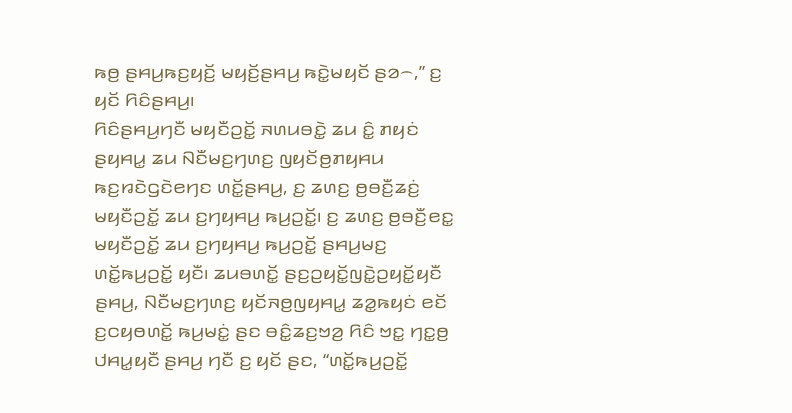ꤒꤥ꤬ ꤔꤌꤣ꤬ꤒꤢ꤬ꤟꤢꤩ꤬ ꤗꤟꤢꤩ꤬ꤔꤌꤣ꤬ ꤒꤢꤧ꤭ꤗꤟꤢꤩ ꤔꤤ꤮,” ꤢ꤬ ꤟꤢꤩ ꤖꤢꤨꤔꤌꤣ꤬꤯
ꤖꤢꤨꤔꤌꤣ꤬ꤚꤢꤪ ꤗꤟꤢꤪꤑꤢꤩ꤭ ꤏꤛꤣꤋꤢꤧ꤭ ꤘꤣ ꤢꤨ꤭ ꤊꤟꤢꤦ ꤔꤟꤌꤣ꤭ ꤘꤣ ꤡꤢꤪꤗꤢ꤬ꤚꤛꤢ꤬ ꤜꤟꤢꤩꤥ꤬ꤊꤟꤌꤣ ꤒꤢ꤬ꤙꤢꤧꤞꤢꤧꤕꤚꤢ ꤛꤢꤩ꤭ꤔꤌꤣ꤬, ꤢ꤬ ꤘꤛꤢ꤬ ꤥ꤬ꤋꤢꤪ꤬ꤘꤢꤦ꤬ ꤗꤟꤢꤪꤑꤢꤩ꤭ ꤘꤣ ꤢ꤬ꤚꤟꤌꤣ꤬ ꤒꤣ꤬ꤑꤢꤩ꤭꤯ ꤢ꤬ ꤘꤛꤢ꤬ ꤥ꤬ꤋꤢꤪ꤬ꤕꤢ꤭ ꤗꤟꤢꤪꤑꤢꤩ꤭ ꤘꤣ ꤢ꤬ꤚꤟꤌꤣ꤬ ꤒꤣ꤬ꤑꤢꤩ꤭ ꤔꤌꤣ꤬ꤗꤢ꤬ ꤛꤢꤩ꤭ꤒꤣ꤬ꤑꤢꤩ꤭ ꤟꤢꤪ꤯ ꤘꤣꤋꤛꤢꤩ꤭ ꤔꤢ꤬ꤑꤟꤢꤩ꤭ꤜꤢꤧ꤭ꤑꤟꤢꤩ꤭ꤟꤢꤪ ꤔꤌꤣ꤬, ꤡꤢꤪꤗꤢ꤬ꤚꤛꤢ꤬ ꤟꤢꤩꤏꤥ꤬ꤜꤟꤌꤣ꤭ ꤘꤤ꤭ꤒꤟꤢꤦ ꤕꤢꤩ ꤢ꤬ꤍꤟꤥꤛꤢꤩ꤭ ꤒꤣ꤬ꤗꤢꤦ꤭ ꤔꤢ ꤋꤢꤨ꤭ꤘꤢ꤬ꤠꤤ꤬ ꤖꤢꤨ ꤠꤢ꤭ ꤚꤢ꤭ꤥ꤬ ꤓꤌꤣ꤭ꤟꤢꤪ ꤔꤌꤣ꤬ ꤚꤢꤪ ꤢ꤬ ꤟꤢꤩ ꤔꤢ, “ꤛꤢꤩ꤭ꤒꤣ꤬ꤑꤢꤩ꤭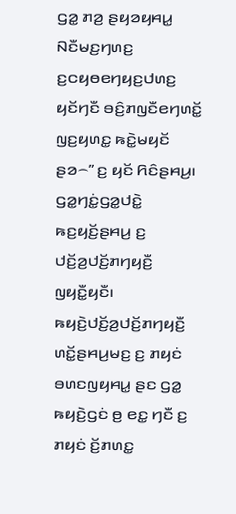ꤞꤤ꤭ ꤊꤤ꤬ ꤔꤟꤤꤟꤌꤣ꤭ ꤡꤢꤪꤗꤢ꤬ꤚꤛꤢ꤬ ꤢ꤬ꤍꤟꤥꤕꤚꤟꤢ꤬ꤓꤛꤢ꤬ ꤟꤢꤩꤚꤢꤪ ꤋꤢꤨ꤬ꤊꤜꤢꤪꤕꤚꤛꤢꤩ꤭ ꤜꤢ꤬ꤟꤛꤢ꤭ ꤒꤢꤧ꤭ꤗꤟꤢꤩ ꤔꤤ꤮” ꤢ꤬ ꤟꤢꤩ ꤖꤢꤨꤔꤌꤣ꤬꤯
ꤞꤤ꤭ꤚꤢꤦ꤭ꤞꤤ꤭ꤓꤢꤧ꤭ ꤒꤢ꤬ꤟꤢꤩ꤬ꤔꤌꤣ꤬ ꤢ꤬ ꤓꤢꤩ꤬ꤤ꤬ꤓꤢꤩ꤬ꤊꤚꤟꤢꤪ꤬ ꤜꤟꤢꤪ꤭ꤟꤢꤪ꤯ ꤒꤟꤢꤧ꤬ꤓꤢꤩ꤬ꤤ꤬ꤓꤢꤩ꤬ꤊꤚꤟꤢꤪ꤬ ꤛꤢꤩ꤭ꤔꤌꤣ꤬ꤗꤢ꤬ ꤢ꤬ ꤊꤟꤢꤦ ꤋꤛꤢꤜꤟꤌꤣ꤭ ꤔꤢ ꤞꤤ꤭ ꤒꤟꤢꤧ꤬ꤞꤢꤦ ꤥ꤬ ꤕꤢ꤭ ꤚꤢꤪ ꤢ꤬ ꤊꤟꤢꤦ ꤢꤩ꤬ꤊꤛꤢ꤭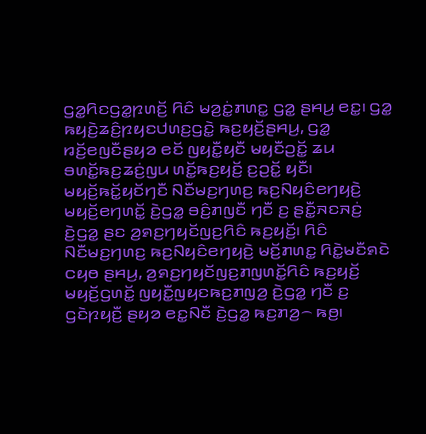ꤞꤤ꤭ꤖꤢꤞꤤ꤭ꤐꤛꤢꤩ꤬ ꤖꤢꤨ ꤗꤤ꤬ꤢꤦ꤭ꤊꤛꤢ꤭ ꤞꤤ꤭ ꤔꤌꤣ꤬ ꤕꤢ꤭꤯ ꤞꤤ꤭ ꤒꤟꤢꤧ꤬ꤘꤢꤨ꤬ꤐꤟꤢꤓꤛꤢ꤬ꤞꤢꤧ꤭ ꤒꤢ꤬ꤟꤢꤩ꤬ꤔꤌꤣ꤬, ꤞꤤ꤭ ꤙꤢꤩ꤬ꤕꤜꤢꤪꤔꤟꤤ ꤕꤢꤩ ꤜꤟꤢꤪ꤭ꤟꤢꤪ ꤗꤟꤢꤪꤑꤢꤩ꤭ ꤘꤣ ꤋꤛꤢꤩ꤭ꤒꤢ꤬ꤘꤢꤦ꤬ꤜꤣ ꤛꤢꤩ꤭ꤒꤢ꤬ꤟꤢꤩ꤬ ꤢ꤬ꤑꤢꤩ꤭ ꤟꤢꤪ꤯
ꤗꤟꤢꤩ꤬ꤒꤢꤩ꤭ꤟꤢꤩꤚꤢꤪ ꤡꤢꤪꤗꤢ꤬ꤚꤛꤢ꤬ ꤒꤢ꤬ꤡꤟꤢꤨꤕꤚꤟꤢꤧ꤬ ꤗꤟꤢꤩ꤬ꤕꤚꤛꤢꤩ꤭ ꤢꤧ꤬ꤞꤤ꤭ ꤋꤢꤨ꤬ꤊꤜꤢꤪ ꤚꤢꤪ ꤢ꤬ ꤔꤢꤪ꤭ꤏꤢꤏꤢꤦ꤬ ꤢꤧ꤬ꤞꤤ꤭ ꤔꤢ ꤤ꤬ꤎꤢ꤬ꤚꤟꤢꤩꤜꤢ꤬ꤖꤢꤨ ꤒꤢ꤬ꤟꤢꤩ꤬꤯ ꤖꤢꤨ ꤡꤢꤪꤗꤢ꤬ꤚꤛꤢ꤬ ꤒꤢ꤬ꤡꤟꤢꤨꤕꤚꤟꤢꤧ꤬ ꤗꤢꤩ꤬ꤊꤛꤢ꤭ ꤖꤢꤧ꤭ꤗꤢꤪꤎꤢꤧ ꤍꤟꤥ ꤔꤌꤣ꤬, ꤤ꤬ꤎꤢ꤬ꤚꤟꤢꤩꤜꤢ꤬ꤊꤜꤛꤢꤩ꤭ꤖꤢꤨ ꤒꤢ꤬ꤟꤢꤩ꤬ ꤗꤟꤢꤩ꤬ꤞꤛꤢꤩ꤭ ꤜꤟꤢꤪ꤭ꤜꤟꤢꤒꤢ꤬ꤊꤜꤤ꤬ ꤢꤧ꤬ꤞꤤ꤭ ꤚꤢꤪ ꤢ꤬ ꤞꤢꤧꤐꤟꤢꤪ꤬ ꤔꤟꤤ ꤕꤢ꤭ꤡꤢꤪ ꤢꤧ꤬ꤞꤤ꤭ ꤒꤢ꤬ꤊꤤ꤬꤮ ꤒꤥ꤬꤯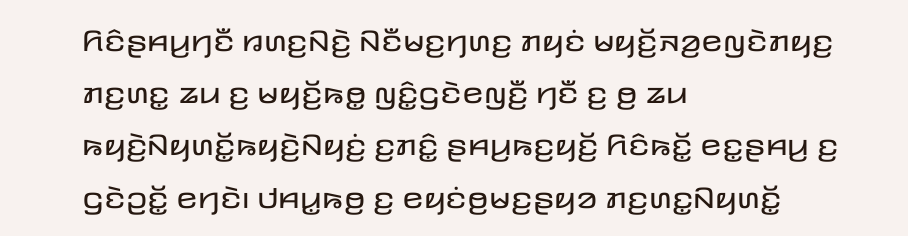ꤖꤢꤨꤔꤌꤣ꤬ꤚꤢꤪ ꤙꤛꤢ꤬ꤡꤢꤧ꤬ ꤡꤢꤪꤗꤢ꤬ꤚꤛꤢ꤬ ꤊꤟꤢꤦ ꤗꤟꤢꤩ꤬ꤏꤤ꤬ꤕꤜꤢꤧꤊꤟꤢ꤬ ꤊꤢ꤬ꤛꤢ꤭ ꤘꤣ ꤢ꤬ ꤗꤟꤢꤩ꤬ꤒꤥ꤭ ꤜꤢꤨ꤭ꤞꤢꤧꤕꤜꤢꤪ꤬ ꤚꤢꤪ ꤢ꤬ ꤥ꤬ ꤘꤣ ꤒꤟꤢꤧ꤬ꤡꤟꤛꤢꤩ꤭ꤒꤟꤢꤧ꤬ꤡꤟꤢꤦ꤬ ꤢ꤬ꤊꤢꤨ꤭ ꤔꤌꤣ꤬ꤒꤢ꤬ꤟꤢꤩ꤬ ꤖꤢꤨꤒꤢꤩ꤭ ꤕꤢ꤭ꤔꤌꤣ꤬ ꤢ꤬ ꤞꤢꤧꤑꤢꤩ꤭ ꤕꤚꤢꤧ꤯ ꤓꤌꤣ꤭ꤒꤥ꤬ ꤢ꤬ ꤕꤟꤢꤦꤥ꤬ꤗꤢ꤬ꤔꤟꤤ ꤊꤢ꤬ꤛꤢ꤭ꤡꤟꤛꤢꤩ꤭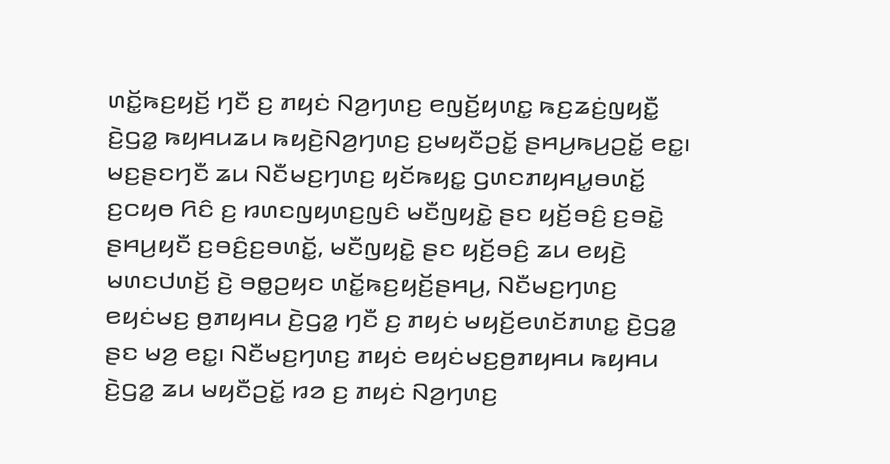ꤛꤢꤩ꤭ꤒꤢ꤬ꤟꤢꤩ꤬ ꤚꤢꤪ ꤢ꤬ ꤊꤟꤢꤦ ꤡꤤ꤬ꤚꤛꤢ꤬ ꤕꤜꤢꤩ꤬ꤟꤛꤢ꤭ ꤒꤢ꤬ꤘꤢꤦ꤬ꤜꤟꤢꤪ꤭ ꤢꤧ꤬ꤞꤤ꤭ ꤒꤟꤌꤣꤘꤣ ꤒꤟꤢꤧ꤬ꤡꤤ꤬ꤚꤛꤢ꤬ ꤢ꤬ꤗꤟꤢꤪꤑꤢꤩ꤭ ꤔꤌꤣ꤬ꤒꤣ꤬ꤑꤢꤩ꤭ ꤕꤢ꤭꤯
ꤗꤢ꤬ꤔꤢꤚꤢꤪ ꤘꤣ ꤡꤢꤪꤗꤢ꤬ꤚꤛꤢ꤬ ꤟꤢꤩꤒꤟꤢ꤭ ꤞꤛꤢꤊꤟꤌꤣ꤭ꤋꤛꤢꤩ꤭ ꤢ꤬ꤍꤟꤥ ꤖꤢꤨ ꤢ꤬ ꤙꤛꤢꤜꤟꤛꤢ꤬ꤜꤢꤨ ꤗꤢꤪꤜꤟꤢꤧ꤭ ꤔꤢ ꤟꤢꤩ꤬ꤋꤢꤨ꤬ ꤢ꤬ꤋꤢꤧ꤭ ꤔꤌꤣ꤬ꤟꤢꤪ ꤢ꤬ꤋꤢꤨ꤬ꤢ꤬ꤋꤛꤢꤩ꤭, ꤗꤢꤪꤜꤟꤢꤧ꤭ ꤔꤢ ꤟꤢꤩ꤬ꤋꤢꤨ꤬ ꤘꤣ ꤕꤟꤢꤧ꤬ ꤗꤛꤢꤓꤛꤢꤩ꤬ ꤢꤧ꤬ ꤋꤥ꤭ꤑꤟꤢ ꤛꤢꤩ꤭ꤒꤢ꤬ꤟꤢꤩ꤬ꤔꤌꤣ꤬, ꤡꤢꤪꤗꤢ꤬ꤚꤛꤢ꤬ ꤕꤟꤢꤦꤗꤢ꤬ ꤥ꤬ꤊꤟꤌꤣ ꤢꤧ꤬ꤞꤤ꤭ ꤚꤢꤪ ꤢ꤬ ꤊꤟꤢꤦ ꤗꤟꤢꤩ꤬ꤕꤛꤢꤩꤊꤛꤢ꤭ ꤢꤧ꤬ꤞꤤ꤭ ꤔꤢ ꤗꤤ꤬ ꤕꤢ꤭꤯ ꤡꤢꤪꤗꤢ꤬ꤚꤛꤢ꤬ ꤊꤟꤢꤦ ꤕꤟꤢꤦꤗꤢ꤬ꤥ꤬ꤊꤟꤌꤣ ꤒꤟꤌꤣ ꤢꤧ꤬ꤞꤤ꤭ ꤘꤣ ꤗꤟꤢꤪꤑꤢꤩ꤭ ꤙꤤ ꤢ꤬ ꤊꤟꤢꤦ ꤡꤤ꤬ꤚꤛꤢ꤬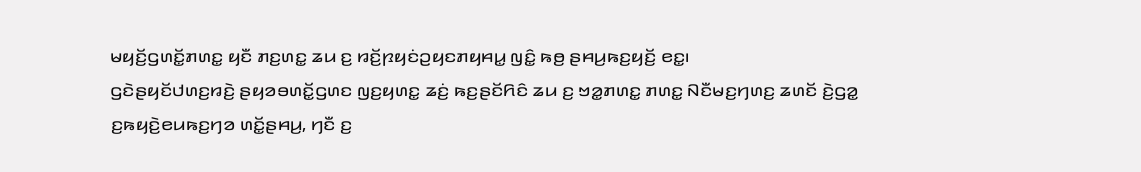ꤗꤟꤢꤩ꤬ꤞꤛꤢꤩ꤭ꤊꤛꤢ꤭ ꤟꤢꤪ ꤊꤢ꤬ꤛꤢ꤭ ꤘꤣ ꤢ꤬ ꤙꤢꤩ꤬ꤐꤟꤢꤦꤑꤟꤢꤊꤟꤌꤣ꤭ ꤜꤢꤨ꤭ ꤒꤥ꤬ ꤔꤌꤣ꤬ꤒꤢ꤬ꤟꤢꤩ꤬ ꤕꤢ꤭꤯
ꤞꤢꤧꤔꤟꤢꤩꤓꤛꤢ꤬ꤙꤢꤧ꤬ ꤔꤟꤤꤋꤛꤢꤩ꤭ꤞꤛꤢ ꤜꤢ꤬ꤟꤛꤢ꤭ ꤘꤢꤦ꤬ ꤒꤢ꤬ꤔꤢꤩꤖꤢꤨ ꤘꤣ ꤢ꤬ ꤠꤤ꤭ꤊꤛꤢ꤭ ꤊꤛꤢ꤭ ꤡꤢꤪꤗꤢ꤬ꤚꤛꤢ꤬ ꤘꤛꤢꤩ ꤢꤧ꤬ꤞꤤ꤭ ꤢ꤬ꤒꤟꤢꤧ꤬ꤕꤣꤒꤢ꤬ꤚꤤ ꤛꤢꤩ꤭ꤔꤌꤣ꤬, ꤚꤢꤪ ꤢ꤬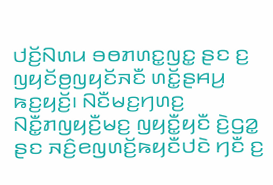ꤓꤢꤩ꤬ꤡꤛꤣ ꤋꤥꤊꤛꤢ꤭ꤜꤢ꤭ ꤔꤢ ꤢ꤬ ꤜꤟꤢꤩꤥ꤬ꤜꤟꤢꤩꤏꤢꤪ ꤛꤢꤩ꤭ꤔꤌꤣ꤬ ꤒꤢ꤬ꤟꤢꤩ꤬꤯ ꤡꤢꤪꤗꤢ꤬ꤚꤛꤢ꤬ ꤡꤢꤪ꤭ꤊꤜꤟꤢꤪ꤬ꤗꤢ꤬ ꤜꤟꤢꤪ꤭ꤟꤢꤪ ꤢꤧ꤬ꤞꤤ꤭ ꤔꤢ ꤏꤢꤨ꤬ꤕꤜꤛꤢꤩ꤬ꤒꤟꤢꤪꤓꤢꤧ ꤚꤢꤪ ꤢ꤬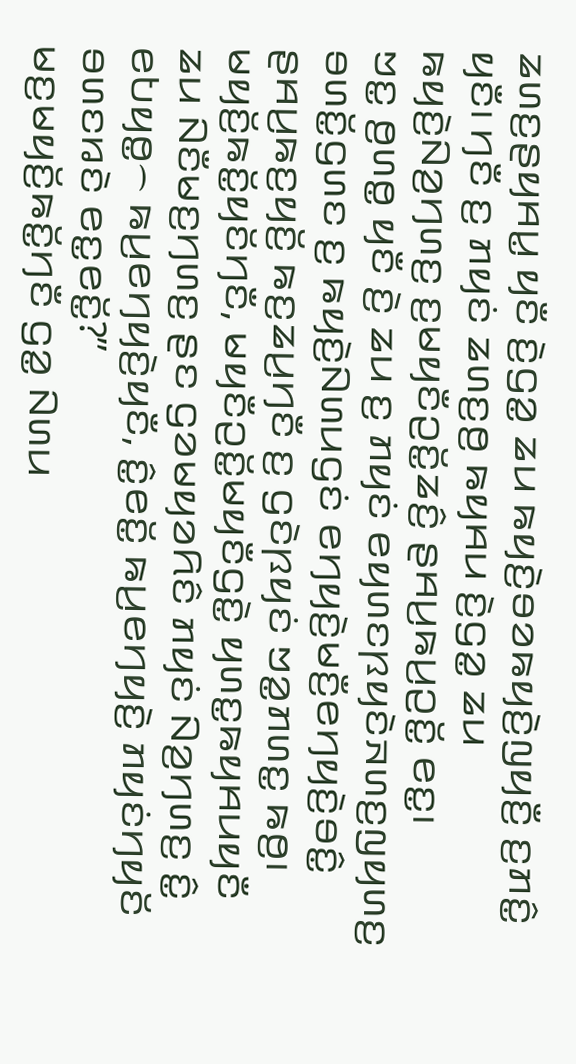ꤘꤛꤢ꤬ꤔꤟꤌꤣ꤭ ꤟꤢꤪ ꤢꤧ꤬ꤞꤤ꤭ ꤘꤣ ꤒꤟꤢꤧ꤬ꤋꤤꤒꤟꤢꤧ꤬ꤜꤟꤢꤪ꤬ ꤢ꤬ꤊꤢꤨ꤭ ꤟꤢꤪ꤯ ꤚꤢꤪ ꤢ꤬ ꤊꤟꤢꤦ ꤘꤛꤢ꤬ꤥ꤬ ꤒꤟꤌꤣ ꤢꤧ꤬ꤞꤤ꤭ ꤘꤣ ꤒꤟꤢꤧ꤬ꤡꤤ꤬ꤚꤛꤢ꤬ ꤢ꤬ꤗꤟꤢꤪꤑꤢꤩ꤭ꤘꤢꤨ꤬ ꤔꤌꤣ꤬ꤒꤣ꤬ꤑꤢꤩ꤭ ꤕꤢ꤭꤯
ꤠꤢ꤭ ꤥ꤬ꤛꤥ꤭ ꤟꤢꤪ ꤢꤧ꤬ ꤘꤣ ꤢ꤬ ꤊꤟꤢꤦ ꤕꤟꤛꤢꤐꤟꤢꤧꤏꤛꤢ꤬ꤜꤟꤛꤢ꤬ ꤋꤛꤢꤩ꤭ꤞꤛꤢ ꤢ꤬ ꤒꤟꤢꤧ꤬ꤡꤛꤣꤞꤢꤦ ꤕꤚꤟꤢꤧ꤬ꤗꤢꤪ꤬ꤕꤚꤟꤢꤧ꤬ꤋꤢꤨ꤭ ꤔꤌꤣ꤬ꤒꤢ꤬ꤟꤢꤩ꤬ ꤒꤢ꤬ꤘꤣ꤬ꤚꤢꤪ ꤢ꤬ ꤞꤢꤧꤐꤟꤢꤦ ꤠꤤ꤭ꤊꤛꤢ꤭ ꤒꤥ꤬꤯
ꤗꤟꤢꤩ꤬ꤒꤢꤩ꤭ꤟꤢꤩꤚꤢꤪ, ꤗꤟꤢꤪꤑꤢꤩ꤭ꤗꤟꤢꤪꤞꤢꤧ꤭ ꤟꤛꤢ꤭ꤒꤟꤌꤣꤟꤢꤪ ꤘꤣ ꤡꤢꤪꤗꤢ꤬ꤚꤛꤢ꤬ ꤔꤢ ꤞꤤꤗꤟꤤꤖꤢꤨ ꤊꤟꤢꤦ ꤡꤤ꤬ꤚꤛꤢ꤬ ꤢꤨ꤭ ꤕꤝꤟꤥ꤭꤮ ꤒꤣ꤬ꤕꤚꤟꤢꤧ꤬ꤟꤢꤪ, ꤢꤨ꤭ꤕꤢꤩ꤭ ꤒꤣ꤬ꤕꤚꤟꤢꤧ꤬ ꤊꤟꤢꤦꤚꤟꤢꤩ ꤋꤛꤢꤙꤢꤧ ꤕꤢ꤭ꤕꤢꤩ꤭?”
ꤗꤢ꤬ꤗꤟꤢꤩ꤬ꤒꤢꤩ꤭ꤚꤢꤪ ꤞꤤ꤭ ꤡꤛꤣ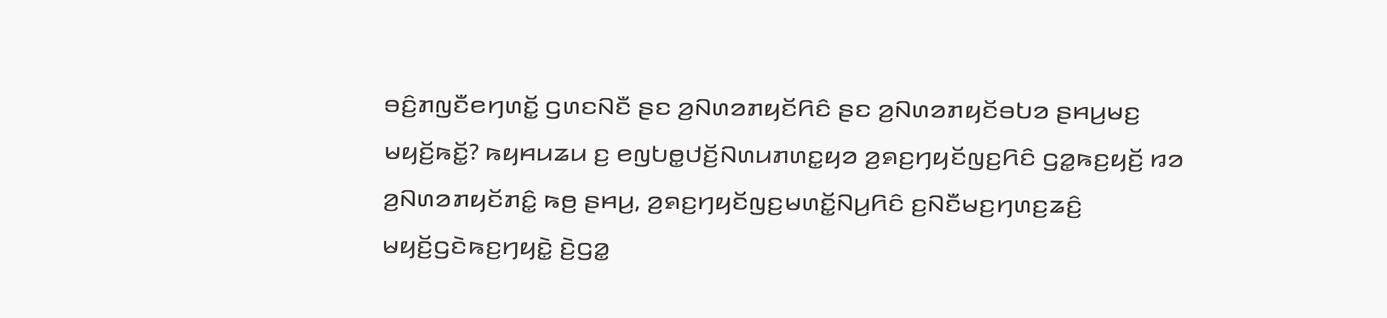ꤋꤢꤨ꤬ꤊꤜꤢꤪꤕꤚꤛꤢꤩ꤭ ꤞꤛꤢꤡꤢꤪ ꤔꤢ ꤤ꤬ꤡꤛꤤꤊꤟꤢꤩꤖꤢꤨ ꤔꤢ ꤤ꤬ꤡꤛꤤꤊꤟꤢꤩꤋꤝꤤ ꤔꤌꤣ꤬ꤗꤢ꤬ ꤗꤟꤢꤩ꤬ꤒꤢꤩ꤭? ꤒꤟꤌꤣꤘꤣ ꤢ꤬ ꤕꤜꤝꤥ꤭ꤓꤢꤩ꤬ꤡꤛꤣꤊꤛꤢ꤭ꤟꤤ ꤤ꤬ꤎꤢ꤬ꤚꤟꤢꤩꤜꤢ꤬ꤖꤢꤨ ꤞꤤ꤭ꤒꤢ꤬ꤟꤢꤩ꤬ ꤙꤤ ꤤ꤬ꤡꤛꤤꤊꤟꤢꤩꤊꤢꤨ꤭ ꤒꤥ꤬ ꤔꤌꤣ꤬, ꤤ꤬ꤎꤢ꤬ꤚꤟꤢꤩꤜꤢ꤬ꤗꤛꤢꤩ꤭ꤡꤣ꤬ꤖꤢꤨ ꤢ꤬ꤡꤢꤪꤗꤢ꤬ꤚꤛꤢ꤬ꤘꤢꤨ꤬ ꤗꤟꤢꤩ꤬ꤞꤢꤧꤒꤢ꤬ꤚꤟꤢꤧ꤭ ꤢꤧ꤬ꤞꤤ꤭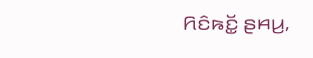ꤖꤢꤨꤒꤢꤩ꤭ ꤔꤌꤣ꤬,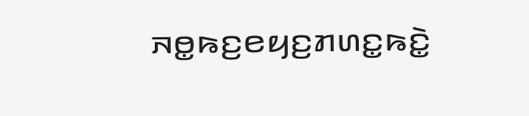ꤏꤥ꤭ꤒꤢ꤬ꤕꤟꤢ꤬ꤊꤛꤢ꤭ꤒꤢꤧ꤭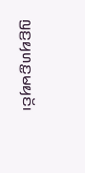ꤜꤢ꤬ꤟꤛꤢ꤭ꤗꤟꤢꤩ꤯